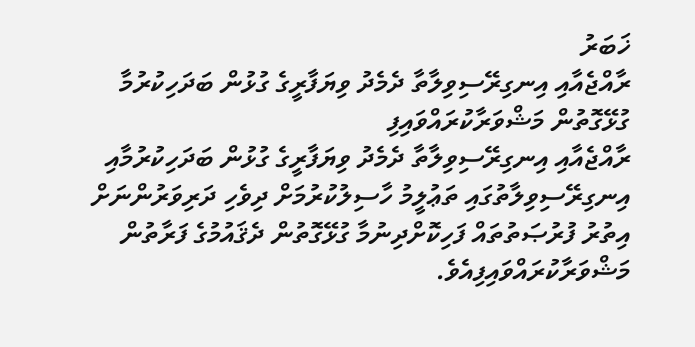ޚަބަރު
ރާއްޖެއާއި އިނގިރޭސިވިލާތާ ދެމެދު ވިޔަފާރީގެ ގުޅުން ބަދަހިކުރުމާ ގުޅޭގޮތުން މަޝްވަރާކުރައްވައިފި
ރާއްޖެއާއި އިނގިރޭސިވިލާތާ ދެމެދު ވިޔަފާރީގެ ގުޅުން ބަދަހިކުރުމާއި އިނގިރޭސިވިލާތުގައި ތަޢުލީމު ހާސިލުކުރުމަށް ދިވެހި ދަރިވަރުންނަށް އިތުރު ފުރުޞަތުތައް ފަހިކޮށްދިނުމާ ގުޅޭގޮތުން ދެޤައުމުގެ ފަރާތުން މަޝްވަރާކުރައްވައިފިއެވެ.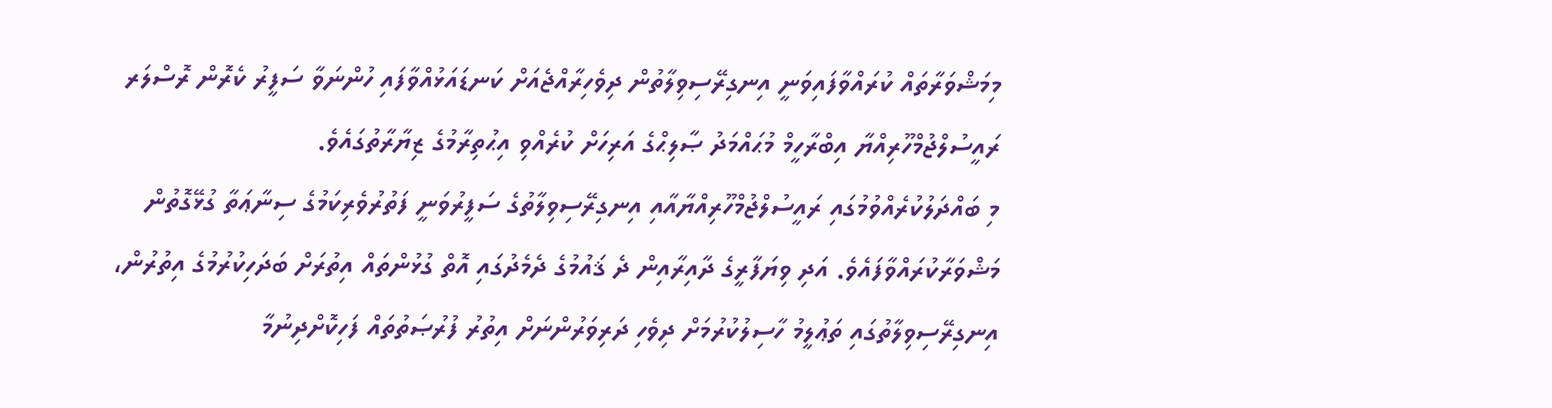މިމަޝްވަރާތައް ކުރައްވާފައިވަނީ އިނގިރޭސިވިލާތުން ދިވެހިރާއްޖެއަށް ކަނޑައަޅުއްވާފައި ހުންނަވާ ސަފީރު ކެރޮން ރޮސްލަރ ރައީސުލްޖުމްހޫރިއްޔާ އިބްރާހީމް މުޙައްމަދު ޞާލިޙްގެ އަރިހަށް ކުރެއްވި އިޙުތިރާމުގެ ޒިޔާރާތުގައެވެ.
މި ބައްދަލުކުރެއްވުމުގައި ރައީސުލްޖުމްހޫރިއްޔާއާއި އިނގިރޭސިވިލާތުގެ ސަފީރުވަނީ ފަތުރުވެރިކަމުގެ ސިނާޢަތާ ގުޅޭގޮތުން މަޝްވަރާކުރައްވާފައެވެ. އަދި ވިޔަފާރީގެ ދާއިރާއިން ދެ ޤައުމުގެ ދެމެދުގައި އޮތް ގުޅުންތައް އިތުރަށް ބަދަހިކުރުމުގެ އިތުރުން، އިނގިރޭސިވިލާތުގައި ތަޢުލީމު ހާސިލުކުރުމަށް ދިވެހި ދަރިވަރުންނަށް އިތުރު ފުރުޞަތުތައް ފަހިކޮށްދިނުމާ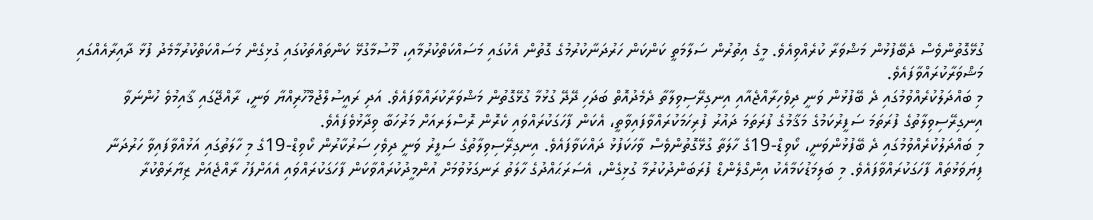ގުޅޭގޮތުންވެސް ދެބޭފުޅުން މަޝްވަރާ ކުރެއްވިއެވެ. މީގެ އިތުރުން ސަލާމަތީ ކަންކަން ހަރުދަނާކުރުމުގެ ގޮތުން އެކުގައި މަސައްކަތްކުރުމާއި، މޫސުމާގުޅޭ ކަންތައްތަކުގައި ގުޅިގެން މަސައްކަތްކުރުމާމެދު ފުޅާ ދާއިރާއެއްގައި މަޝްވަރާކުރައްވާފައެވެ.
މި ބައްދަލުކުރެއްވުމުގައި ދެ ބޭފުޅުން ވަނީ ދިވެހިރާއްޖެއާއި އިނގިރޭސިވިލާތާ ދެމެދުއޮތް ބަދަހި ދޭދޭ ގުޅުމާ ގުޅޭގޮތުން މަޝްވަރާކުރައްވާފައެވެ. އަދި ރައީސުލްޖުމްހޫރިއްޔާ ވަނީ، ރާއްޖޭގައި ޤާއިމުވެ ހުންނަވާ އިނގިރޭސިވިލާތުގެ ފުރަތަމަ ސަފީރުކަމުގެ މަޤާމުގެ ފުރަތަމަ ދައުރު ފުރިހަމަކުރައްވާފައިވާތީ، އެކަން ފާހަގަކުރައްވައި ކެރޮން ރޮސްލަރއަށް މަރުހަބާ ވިދާޅުވެފައެވެ.
މި ބައްދަލުކުރެއްވުމުގައި ދެ ބޭފުޅުންވަނީ، ކޯވިޑް-19ގެ ހާލަތާ ގުޅޭގޮތުންވެސް ވާހަކަފުޅު ދައްކަވާފައެވެ. އިނގިރޭސިވިލާތުގެ ސަފީރު ވަނީ ދިވެހި ސަރުކާރުން ކޯވިޑް-19ގެ މި ހާލަތުގައި އަޅުއްވާފައިވާ ހަރުދަނާ ފިޔަވަޅުތައް ފާހަގަކުރައްވާފައެވެ. މި ބަލިމަޑުކަމާއެކު އިންގްލެންޑް ފުރަބަންދުކުރުމާ ގުޅިގެން، އެސަރަޙައްދުގެ ހާލަތު ރަނގަޅުވުމަށް އުންމީދުކުރައްވާކަން ފާހަގަކުރައްވައި އެއަށްފަހު ރާއްޖެއަށް ޒިޔާރަތްކުރާ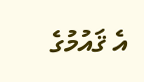އެ ޤައުމުގެ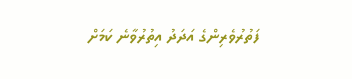ފަތުރުވެރިންގެ އަދަދު އިތުރުވާނެ ކަމަށް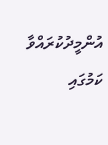އުންމީދުކުރައްވާ ކަމުގައި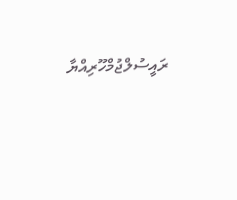ރައީސުލްޖުމްހޫރިއްޔާ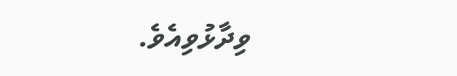ވިދާޅުވިއެވެ.